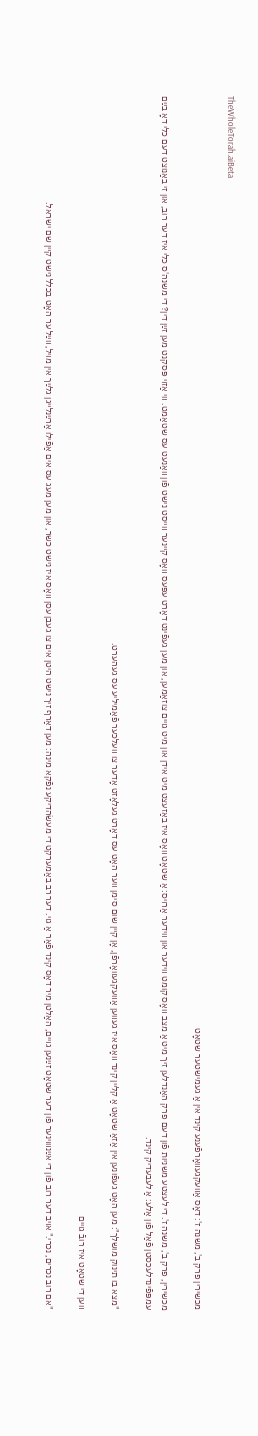TheWholeTorah.aiBeta

מכשירין פרק ב', משנה ז': דאָס אַװעקגעװאָרפֿענע קינד אין אַ געמישטער שטאָט

מכשירין, פרק ב', משנה ז'. די לעצטע משניות פֿון דעם פרק האַנדלען זיך מיט אַ מצב װאָס קומט װידער און װידער אַרױס: אַ שטאָט װאָס איז באַזעצט מיט אידן און מיט גױים צוזאַמען, און מען געפֿינט דאָרט עפּעס װאָס קײנער װײסט נישט פֿון װאַנעט עס שטאַמט. װי אַזױ פּסקנט מען זײַן דין? די משנה'ס כלי איז דער רוב, און זי באַנוצט דעם כלי דאָ בײַם עמפּפֿינדלעכסטן פֿאַל פֿון אַלע: אַ לעבעדיק קינד.

"מצא בו תינוק מושלך": מען האָט געפֿונען אין אַזאַ שטאָט אַ קלײן קינד װאָס איז געװען אַװעקגעװאָרפֿן, אָן קײן שום סימן װער האָט עס דאָרט געלאָזט אָדער צו װעלכער פֿאַמיליע עס געהערט.

װען די שטאָט איז רובֿ גױים

"אם רוב נכרים, נכרי." אױב דער רוב פֿון די אײַנװױנער פֿון דער שטאָט זײַנען גױים, האַלטן מיר דאָס קינד פֿאַר אַ גױ. דער רב באַמערקט די מעשׂהדיקע נפֿקא מינה: מען דאַרף זיך נישט היטן אים צו געבן עסן װאָס איז נישט כשר, און מען מעג עס אים אַפֿילו אַרײַנלײגן גלײַך אין מױל, װײַל ער האָט בכלל נישט קײן שם ישראל.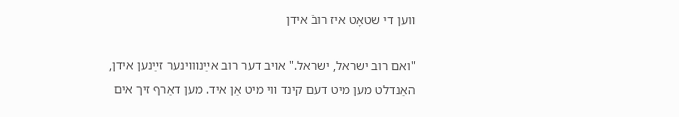װען די שטאָט איז רובֿ אידן

"ואם רוב ישראל, ישראל." אױב דער רוב אײַנװױנער זײַנען אידן, האַנדלט מען מיט דעם קינד װי מיט אַן איד. מען דאַרף זיך אים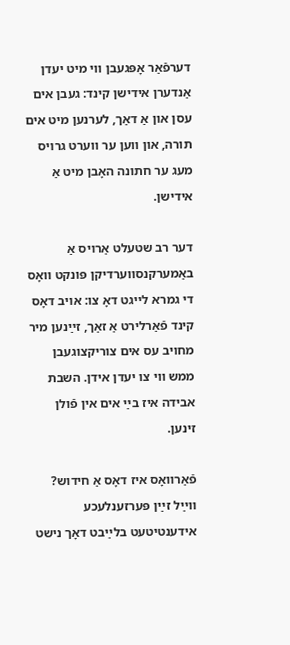דערפֿאַר אָפּגעבן װי מיט יעדן אַנדערן אידישן קינד: געבן אים עסן און אַ דאַך, לערנען מיט אים תורה, און װען ער װערט גרױס מעג ער חתונה האָבן מיט אַ אידישן.

דער רב שטעלט אַרױס אַ באַמערקנסװערדיקן פּונקט װאָס די גמרא לײגט דאָ צו: אױב דאָס קינד פֿאַרלירט אַ זאַך, זײַנען מיר מחױב עס אים צוריקצוגעבן ממש װי צו יעדן אידן. השבת אבידה איז בײַ אים אין פֿולן זינען.

פֿאַרװאָס איז דאָס אַ חידוש? װײַל זײַן פּערזענלעכע אידענטיטעט בלײַבט דאָך נישט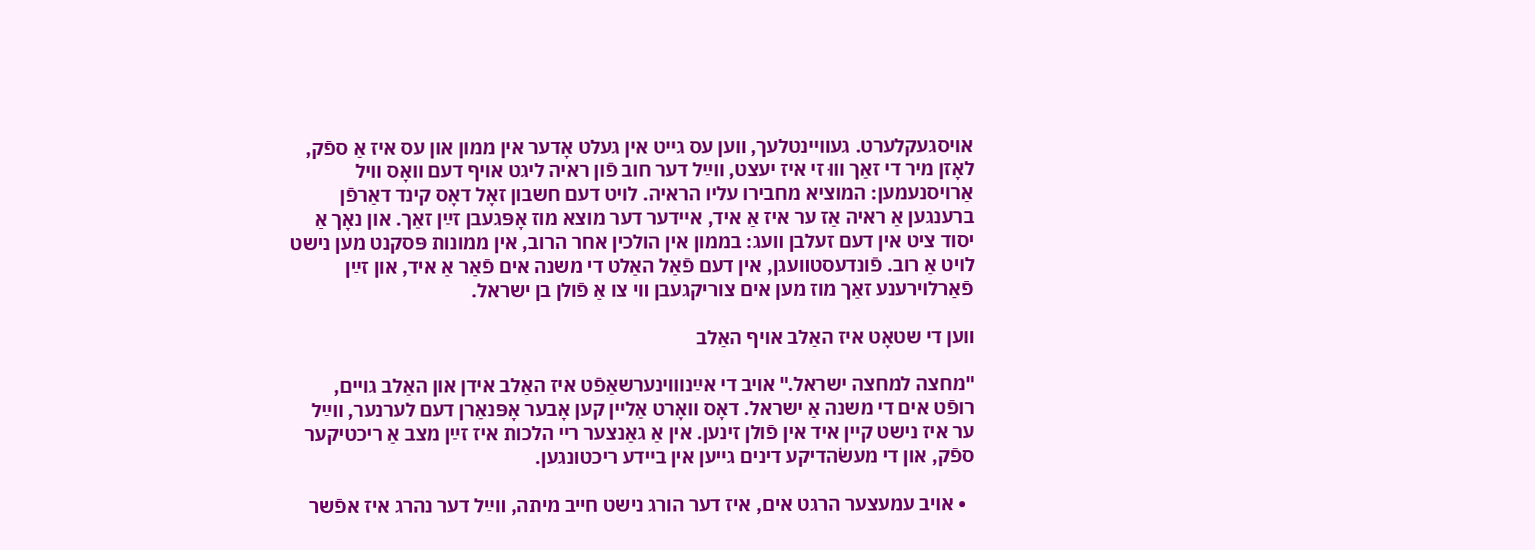אױסגעקלערט. געװײנטלעך, װען עס גײט אין געלט אָדער אין ממון און עס איז אַ ספֿק, לאָזן מיר די זאַך װוּ זי איז יעצט, װײַל דער חוב פֿון ראיה ליגט אױף דעם װאָס װיל אַרױסנעמען: המוציא מחבירו עליו הראיה. לױט דעם חשבון זאָל דאָס קינד דאַרפֿן ברענגען אַ ראיה אַז ער איז אַ איד, אײדער דער מוצא מוז אָפּגעבן זײַן זאַך. און נאָך אַ יסוד ציט אין דעם זעלבן װעג: בממון אין הולכין אחר הרוב, אין ממונות פּסקנט מען נישט לױט אַ רוב. פֿונדעסטװעגן, אין דעם פֿאַל האַלט די משנה אים פֿאַר אַ איד, און זײַן פֿאַרלױרענע זאַך מוז מען אים צוריקגעבן װי צו אַ פֿולן בן ישראל.

װען די שטאָט איז האַלב אױף האַלב

"מחצה למחצה ישראל." אױב די אײַנװױנערשאַפֿט איז האַלב אידן און האַלב גױים, רופֿט אים די משנה אַ ישראל. דאָס װאָרט אַלײן קען אָבער אָפּנאַרן דעם לערנער, װײַל ער איז נישט קײן איד אין פֿולן זינען. אין אַ גאַנצער רײ הלכות איז זײַן מצב אַ ריכטיקער ספֿק, און די מעשׂהדיקע דינים גײען אין בײדע ריכטונגען.

  • אױב עמעצער הרגט אים, איז דער הורג נישט חייב מיתה, װײַל דער נהרג איז אפֿשר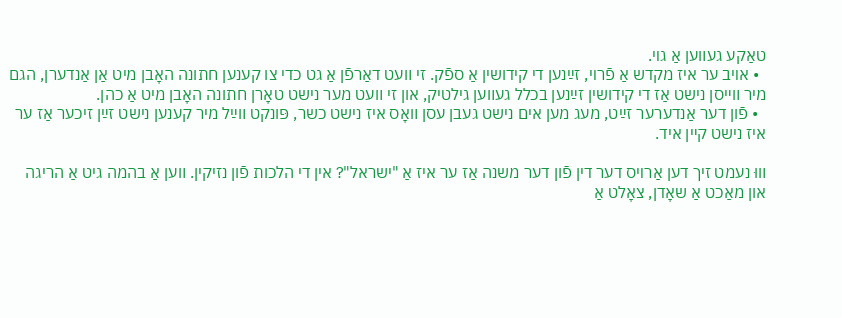טאַקע געװען אַ גױ.
  • אױב ער איז מקדש אַ פֿרױ, זײַנען די קידושין אַ ספֿק. זי װעט דאַרפֿן אַ גט כדי צו קענען חתונה האָבן מיט אַן אַנדערן, הגם מיר װײסן נישט אַז די קידושין זײַנען בכלל געװען גילטיק, און זי װעט מער נישט טאָרן חתונה האָבן מיט אַ כהן.
  • פֿון דער אַנדערער זײַט, מעג מען אים נישט געבן עסן װאָס איז נישט כשר, פּונקט װײַל מיר קענען נישט זײַן זיכער אַז ער איז נישט קײן איד.

װוּ נעמט זיך דען אַרױס דער דין פֿון דער משנה אַז ער איז אַ "ישראל"? אין די הלכות פֿון נזיקין. װען אַ בהמה גיט אַ הריגה און מאַכט אַ שאָדן, צאָלט אַ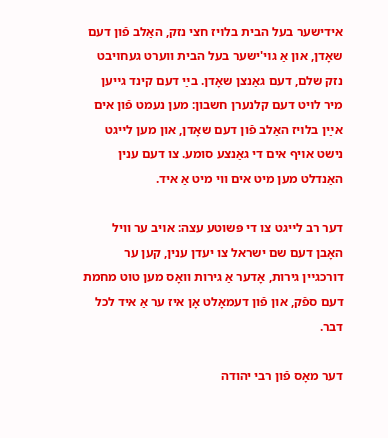אידישער בעל הבית בלױז חצי נזק, האַלב פֿון דעם שאָדן, און אַ גױ'ישער בעל הבית װערט געחױבט נזק שלם, דעם גאַנצן שאָדן. בײַ דעם קינד גײען מיר לױט דעם קלנערן חשבון: מען נעמט פֿון אים אײַן בלױז האַלב פֿון דעם שאָדן, און מען לײגט נישט אױף אים די גאַנצע סומע. צו דעם ענין האַנדלט מען מיט אים װי מיט אַ איד.

דער רב לײגט צו די פּשוטע עצה: אױב ער װיל האָבן דעם שם ישראל צו יעדן ענין, קען ער דורכגײן גירות, אָדער אַ גירות װאָס מען טוט מחמת דעם ספֿק, און פֿון דעמאָלט אָן איז ער אַ איד לכל דבר.

דער מאָס פֿון רבי יהודה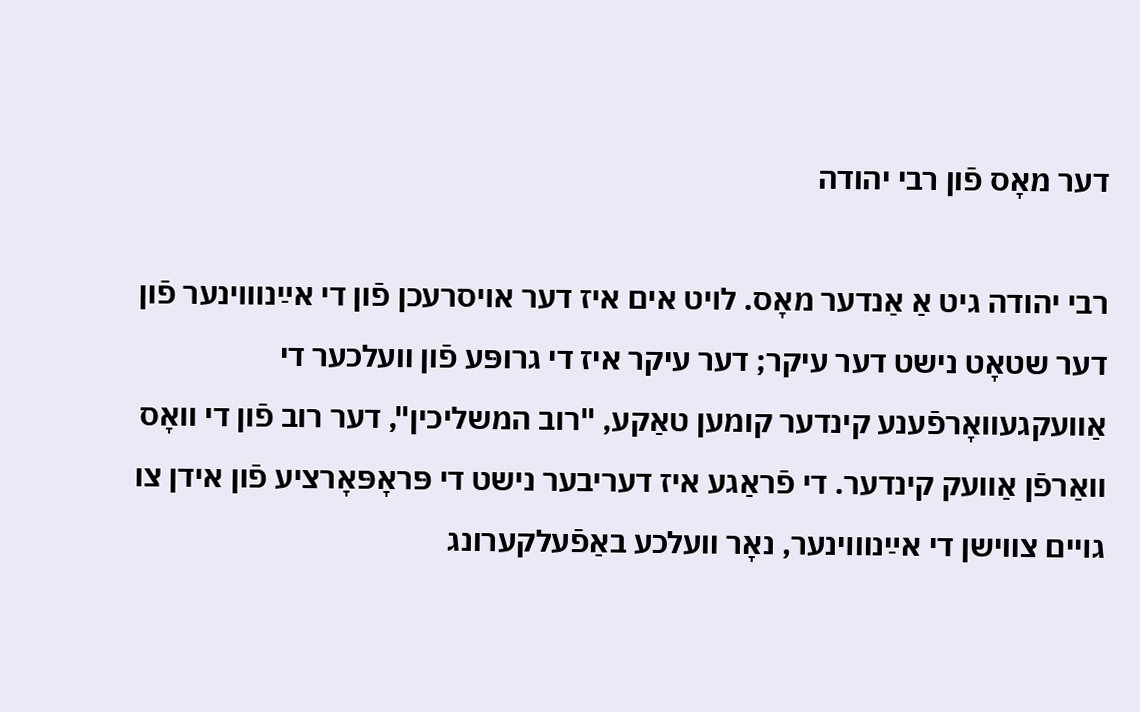דער מאָס פֿון רבי יהודה

רבי יהודה גיט אַ אַנדער מאָס. לױט אים איז דער אױסרעכן פֿון די אײַנװױנער פֿון דער שטאָט נישט דער עיקר; דער עיקר איז די גרופּע פֿון װעלכער די אַװעקגעװאָרפֿענע קינדער קומען טאַקע, "רוב המשליכין", דער רוב פֿון די װאָס װאַרפֿן אַװעק קינדער. די פֿראַגע איז דעריבער נישט די פּראָפּאָרציע פֿון אידן צו גױים צװישן די אײַנװױנער, נאָר װעלכע באַפֿעלקערונג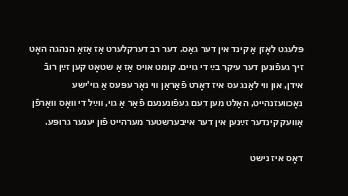פּלעגט לאָזן אַ קינד אין דער גאַס. דער רב דערקלערט אַז אַזאַ הנהגה האָט זיך געפֿונען דער עיקר בײַ די גױים. קומט אױס אַז אַ שטאָט קען זײַן רובֿ אידן, און װי לאַנג עס איז דאָרט פֿאַראַן װי נאָר עפּעס אַ גױ'ישע נאָכװעזנהײט, האַלט מען דעם געפֿונענעם פֿאַר אַ גױ, װײַל די װאָס װאַרפֿן אַװעק קינדער זײַנען אין דער אײבערשטער מערהײט פֿון יענער גרופּע.

דאָס איז נישט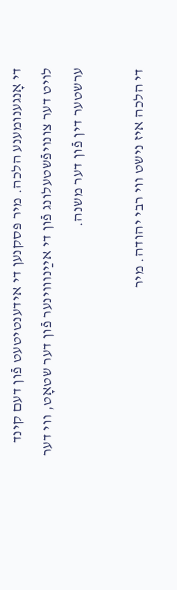די אָנגענומענע הלכה. מיר פּסקנען די אידענטיטעט פֿון דעם קינד לױט דער צונױפֿשטעלונג פֿון די אײַנװױנער פֿון דער שטאָט, װי דער ערשטער דין פֿון דער משנה.

די הלכה איז נישט װי רבי יהודה. מיר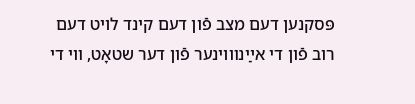פּסקנען דעם מצב פֿון דעם קינד לױט דעם רוב פֿון די אײַנװױנער פֿון דער שטאָט, װי די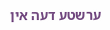ערשטע דעה אין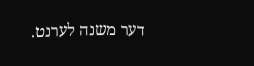דער משנה לערנט.